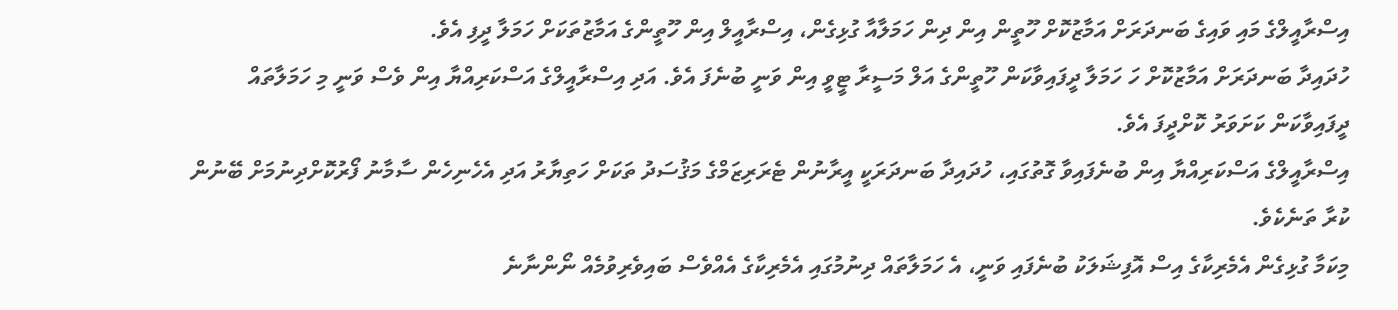އިސްރާއީލްގެ މައި ވައިގެ ބަނދަރަށް އަމާޒުކޮށް ހޫތީން އިން ދިން ހަމަލާއާ ގުޅިގެން، އިސްރާއީލް އިން ހޫތީންގެ އަމާޒުތަކަށް ހަމަލާ ދީފި އެވެ.
ހުދައިދާ ބަނދަރަށް އަމާޒުކޮށް ހަ ހަމަލާ ދީފައިވާކަން ހޫތީންގެ އަލް މަސީރާ ޓީވީ އިން ވަނީ ބުނެފަ އެވެ. އަދި އިސްރާއީލްގެ އަސްކަރިއްޔާ އިން ވެސް ވަނީ މި ހަމަލާތައް ދީފައިވާކަން ކަށަވަރު ކޮށްދީފަ އެވެ.
އިސްރާއީލްގެ އަސްކަރިއްޔާ އިން ބުނެފައިވާ ގޮތުގައި، ހުދައިދާ ބަނދަރަކީ އީރާނުން ޓެރަރިޒަމްގެ މަޤުސަދު ތަކަށް ހަތިޔާރު އަދި އެހެނިހެން ސާމާނު ފޯރުކޮށްދިނުމަށް ބޭނުން ކުރާ ތަނެކެވެ.
މިކަމާ ގުޅިގެން އެމެރިކާގެ އިސް އޮފިޝަލަކު ބުނެފައި ވަނީ، އެ ހަމަލާތައް ދިނުމުގައި އެމެރިކާގެ އެއްވެސް ބައިވެރިވުމެއް ނޯންނާނެ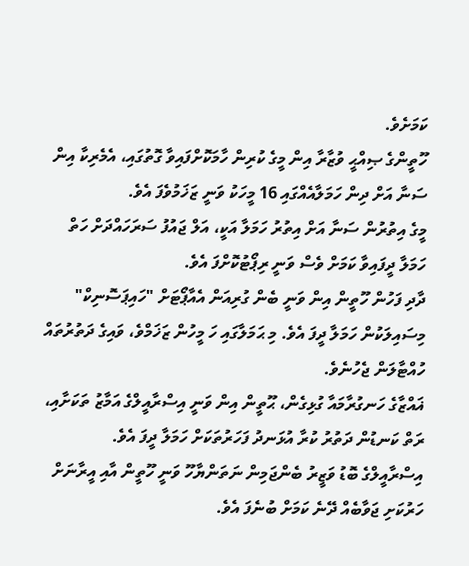ކަމަށެވެ.
ހޫތީންގެ ޞިއްޙީ ވުޒާރާ އިން މީގެ ކުރިން ހާމަކޮށްފައިވާ ގޮތުގައި، އެމެރިކާ އިން ސަނާ އަށް ދިން ހަމަލާއެއްގައި 16 މީހަކު ވަނީ ޒަޚަމުވެފަ އެވެ.
މީގެ އިތުރުން ސަނާ އަށް އިތުރު ހަމަލާ އަކީ، އަލް ޖައުފު ސަރަހައްދަށް ހަތް ހަމަލާ ދީފައިވާ ކަމަށް ވެސް ވަނީ ރިޕޯޓުކޮށްފަ އެވެ.
ދާދި ފަހުން ހޫތީން އިން ވަނީ ބެން ގުރިއަން އެއާޕޯޓަށް "ހައިޕަސޮނިކް" މިސައިލަކުން ހަމަލާ ދީފަ އެވެ. މި ޙަމަލާގައި ހަ މީހުން ޒަޚަމްވެ، ވައިގެ ދަތުރުތައް ހުއްޓާލަން ޖެހުނެވެ.
ޣައްޒާގެ ހަނގުރާމައާ ގުޅިގެން، ޙޫތީން އިން ވަނީ އިސްރާއީލްގެ އަމާޒު ތަކަށާއި، ރަތް ކަނޑުން ދަތުރު ކުރާ އުޅަނދު ފަހަރުތަކަށް ހަމަލާ ދީފަ އެވެ.
އިސްރާއީލްގެ ބޮޑު ވަޒީރު ބެންޖަމިން ނަތަންޔާހޫ ވަނީ ހޫތީން އާއި އީރާނަށް ހަރުކަށި ޖަވާބެއް ދޭނެ ކަމަށް ބުނެފަ އެވެ.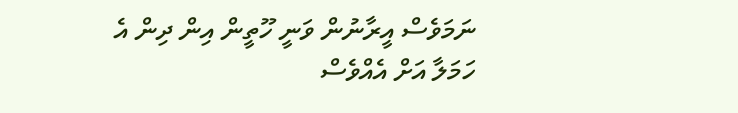ނަމަވެސް އީރާނުން ވަނީ ހޫތީން އިން ދިން އެ ހަމަލާ އަށް އެއްވެސް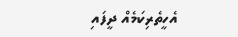އެހީތެރިކަމެއް ދީފައި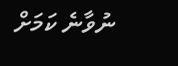ނުވާނެ ކަމަށް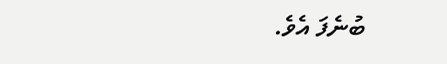ބުނެފަ އެވެ.